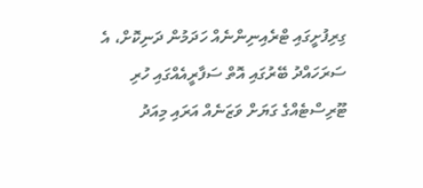ގިރިފުށީގައި ޓްރެއިނިންނެއް ހަދަމުން ދަނިކޮށް، އެ ސަރަހައްދު ބޭރުގައި އޮތް ސަފާރީއެއްގައި ހުރި ޓޫރިސްޓެއްގެ ގަޔަށް ވަޒަނެއް އަރައި މިއަދު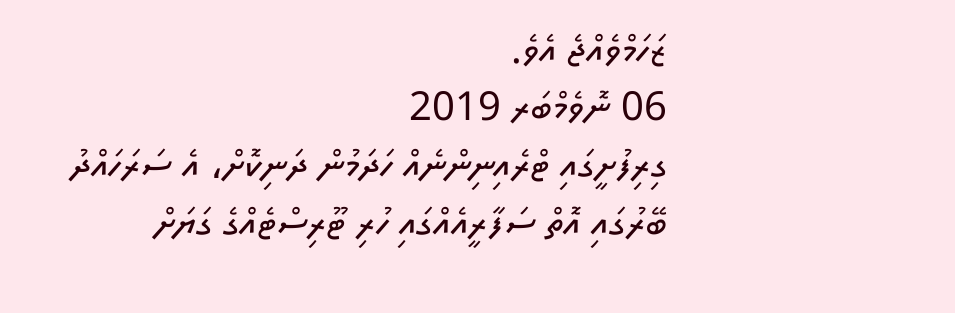ޒަހަމްވެއްޖެ އެވެ.
06 ނޮވެމްބަރ 2019
ގިރިފުށީގައި ޓްރެއިނިންނެއް ހަދަމުން ދަނިކޮށް، އެ ސަރަހައްދު ބޭރުގައި އޮތް ސަފާރީއެއްގައި ހުރި ޓޫރިސްޓެއްގެ ގަޔަށް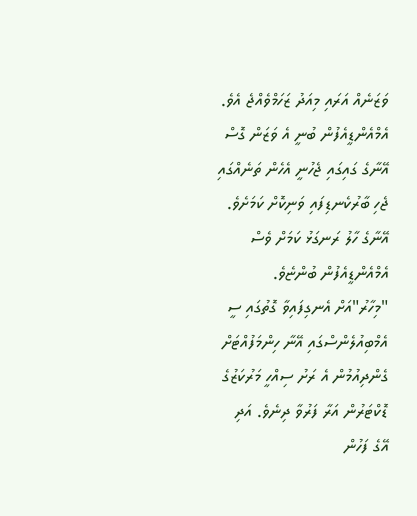ވަޒަނެއް އަރައި މިއަދު ޒަހަމްވެއްޖެ އެވެ.
އެމްއެންޑީއެފުން ބުނީ އެ ވަޒަން ގޮސް އޭނާގެ ގައިގައި ޖެހުނީ އެހެން ތަނެއްގައި ޖެހި ބާރުކެނޑިފައި ވަނިކޮށް ކަމަށެވެ. އޭނާގެ ހާލު ރަނގަޅު ކަމަށް ވެސް އެމްއެންޑީއެފުން ބުންޏެވެ.
"މިހާރު"އަށް އެނގިފައިވާ ގޮތުގައި ސީ އެމްބިއުލެންސްގައި އޭނާ ހިންމަފުއްޓަށް ގެންދިއުމުން އެ ރަށު ސިއްހީ މަރުކަޒުގެ ޑޮކްޓަރުން އަރާ ފަރުވާ ދިނެވެ. އަދި އޭގެ ފަހުން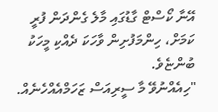އޭނާ ކޯސްޓް ގާޑުގައި މާލެ ގެންދަން ފުރީ ކަމަށް، ހިންމަފުށިން ވާހަކަ ދެއްކި މީހަކު ބުންޏެވެ.
"ހިއެއްނުވޭ މާ ސީރިއަސް ޒަހަމްއެއްހެނެއް.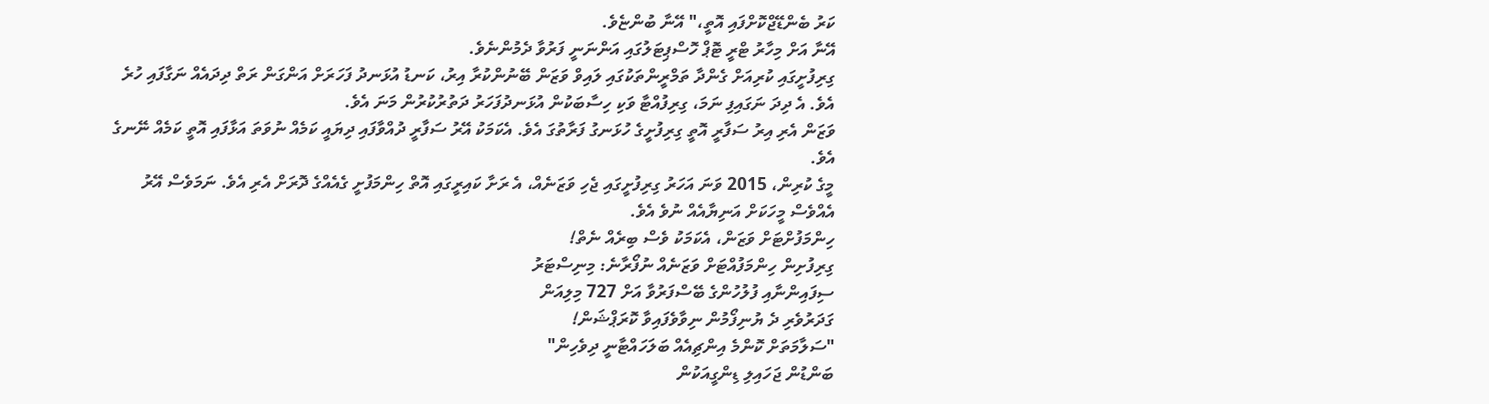ކަރު ބެންޑޭޖްކޮށްފައި އޮތީ،" އޭނާ ބުންޏެވެ.
އޭނާ އަށް މިހާރު ޓްރީ ޓޮޕް ހޮސްޕިޓަލުގައި އަންނަނީ ފަރުވާ ދެމުންނެވެ.
ގިރިފުށީގައި ކުރިއަށް ގެންދާ ތަމްރީންތަކުގައި ލައިވް ވަޒަން ބޭނުންކުރާ އިރު، ކަނޑު އުޅަނދު ފަހަރަށް އަންގަން ރަތް ދިދައެއް ނަގާފައި ހުރެ އެވެ. އެ ދިދަ ނަގައިފި ނަމަ، ގިރިފުއްޓާ ވަކި ހިސާބަކުން އުޅަނދުފަހަރު ދަތުރުކުރުން މަނަ އެވެ.
ވަޒަން އެރި އިރު ސަފާރީ އޮތީ ގިރިފުށީގެ ހުޅަނގު ފަރާތުގަ އެވެ. އެކަމަކު އޭރު ސަފާރީ ދުއްވާފައި ދިޔައީ ކަމެއް ނުވަތަ އަޅާފައި އޮތީ ކަމެއް ނޭނގެ އެވެ.
މީގެ ކުރިން، 2015 ވަނަ އަހަރު ގިރިފުށީގައި ޖެހި ވަޒަނެއް، އެ ރަށާ ކައިރީގައި އޮތް ހިންމަފުށީ ގެއެއްގެ ދޮރަށް އެރި އެވެ. ނަމަވެސް އޭރު އެއްވެސް މީހަކަށް އަނިޔާއެއް ނުވެ އެވެ.
ހިންމަފުށްޓަށް ވަޒަން، އެކަމަކު ވެސް ބިރެއް ނެތް!
ގިރިފުށިން ހިންމަފުއްޓަށް ވަޒަނެއް ނުފޯރާނެ: މިނިސްޓަރު
ސިފައިންނާއި ފުލުހުންގެ ބޭސްފަރުވާ އަށް 727 މިލިއަން
ގަދަރުވެރި ދެ ޔުނިފޯމުން ނިވާވެފައިވާ ކޮރަޕްޝަން!
"ސަލާމަތަށް ކޮންމެ އިންޗިއެއް ބަލަހައްޓާނީ ދިވެހިން"
ބަންޑުން ޖަހައިލި ޑިންގީއަކުން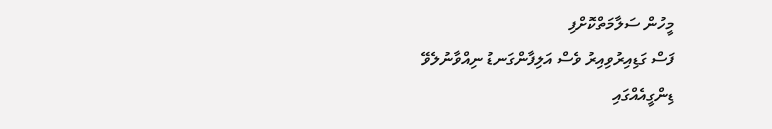މީހުން ސަލާމަތްކޮށްފި
ފަސް ގަޑިއިރުވިއިރު ވެސް އަލިފާންގަނޑު ނިއްވާނުލެވޭ
ޑިންގީއެއްގައި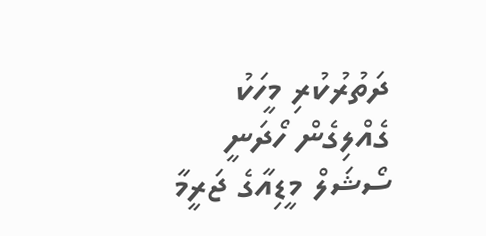ދަތުރުކުރި މީހަކު ގެއްލިގެން ހޯދަނީ
ސޯޝަލް މީޑިއާގެ ޖަރީމާ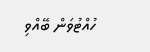ހުއްޓުވަން ބޭއްވި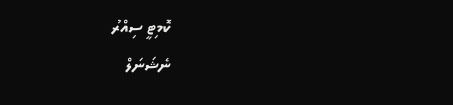ކޮމިޓީ ސިއްރު
ނެޝަނަލް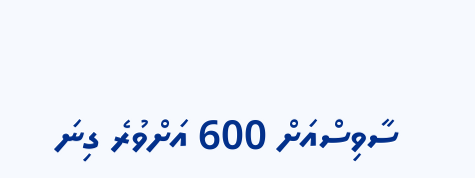ސާވިސްއަށް 600 އަށްވުރެ ގިނަ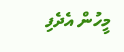މީހުން އެދެފި